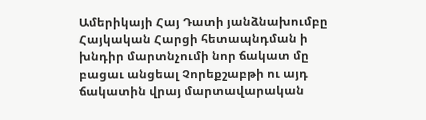Ամերիկայի Հայ Դատի յանձնախումբը Հայկական Հարցի հետապնդման ի խնդիր մարտնչումի նոր ճակատ մը բացաւ անցեալ Չորեքշաբթի ու այդ ճակատին վրայ մարտավարական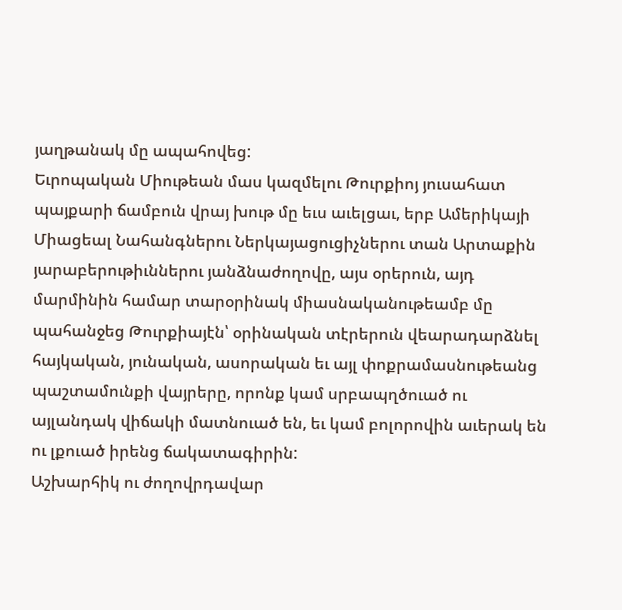յաղթանակ մը ապահովեց:
Եւրոպական Միութեան մաս կազմելու Թուրքիոյ յուսահատ պայքարի ճամբուն վրայ խութ մը եւս աւելցաւ, երբ Ամերիկայի Միացեալ Նահանգներու Ներկայացուցիչներու տան Արտաքին յարաբերութիւններու յանձնաժողովը, այս օրերուն, այդ մարմինին համար տարօրինակ միասնականութեամբ մը պահանջեց Թուրքիայէն՝ օրինական տէրերուն վեարադարձնել հայկական, յունական, ասորական եւ այլ փոքրամասնութեանց պաշտամունքի վայրերը, որոնք կամ սրբապղծուած ու այլանդակ վիճակի մատնուած են, եւ կամ բոլորովին աւերակ են ու լքուած իրենց ճակատագիրին:
Աշխարհիկ ու ժողովրդավար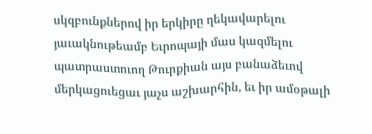սկզբունքներով իր երկիրը ղեկավարելու յաւակնութեամբ Եւրոպայի մաս կազմելու պատրաստուող Թուրքիան այս բանաձեւով մերկացուեցաւ յաչս աշխարհին, եւ իր ամօթալի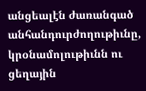անցեալէն ժառանգած անհանդուրժողութիւնը, կրօնամոլութիւնն ու ցեղային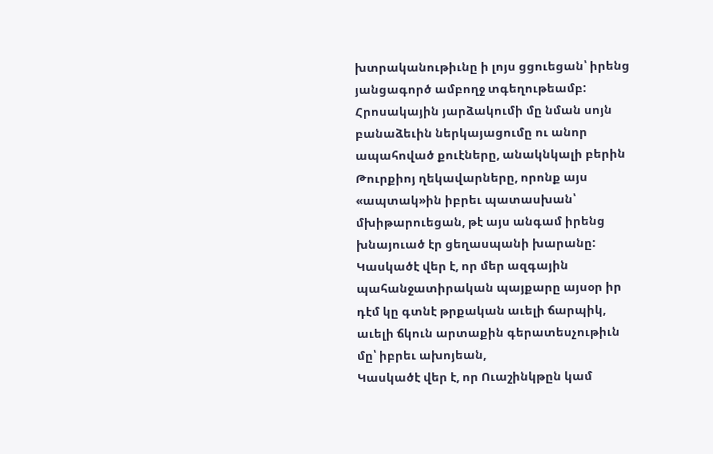խտրականութիւնը ի լոյս ցցուեցան՝ իրենց յանցագործ ամբողջ տգեղութեամբ:
Հրոսակային յարձակումի մը նման սոյն բանաձեւին ներկայացումը ու անոր ապահոված քուէները, անակնկալի բերին Թուրքիոյ ղեկավարները, որոնք այս «ապտակ»ին իբրեւ պատասխան՝ մխիթարուեցան, թէ այս անգամ իրենց խնայուած էր ցեղասպանի խարանը:
Կասկածէ վեր է, որ մեր ազգային պահանջատիրական պայքարը այսօր իր դէմ կը գտնէ թրքական աւելի ճարպիկ, աւելի ճկուն արտաքին գերատեսչութիւն մը՝ իբրեւ ախոյեան,
Կասկածէ վեր է, որ Ուաշինկթըն կամ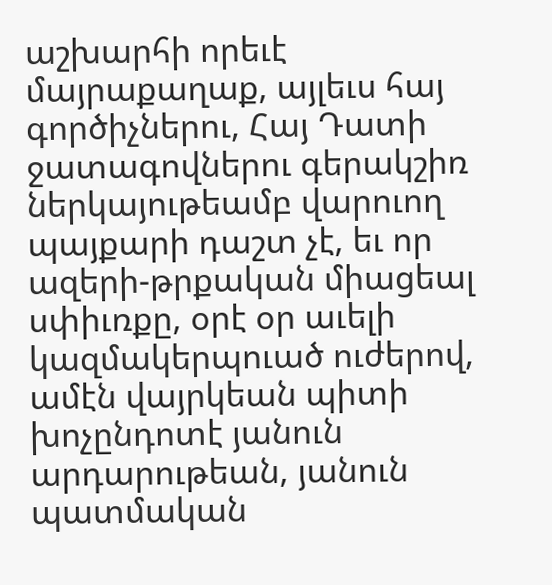աշխարհի որեւէ մայրաքաղաք, այլեւս հայ գործիչներու, Հայ Դատի ջատագովներու գերակշիռ ներկայութեամբ վարուող պայքարի դաշտ չէ, եւ որ ազերի-թրքական միացեալ սփիւռքը, օրէ օր աւելի կազմակերպուած ուժերով, ամէն վայրկեան պիտի խոչընդոտէ յանուն արդարութեան, յանուն պատմական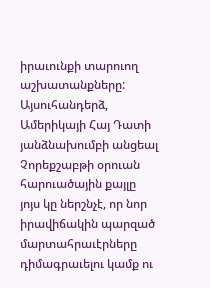իրաւունքի տարուող աշխատանքները:
Այսուհանդերձ, Ամերիկայի Հայ Դատի յանձնախումբի անցեալ Չորեքշաբթի օրուան հարուածային քայլը յոյս կը ներշնչէ, որ նոր իրավիճակին պարզած մարտահրաւէրները դիմագրաւելու կամք ու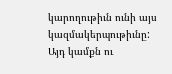կարողութիւն ունի այս կազմակերպութիւնը:
Այդ կամքն ու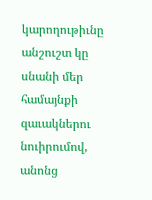կարողութիւնը անշուշտ կը սնանի մեր համայնքի զաւակներու նուիրումով, անոնց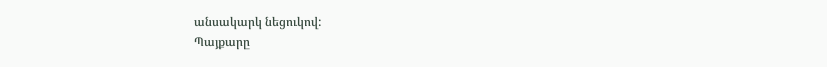անսակարկ նեցուկով:
Պայքարը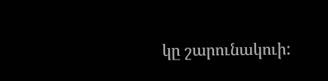կը շարունակուի: